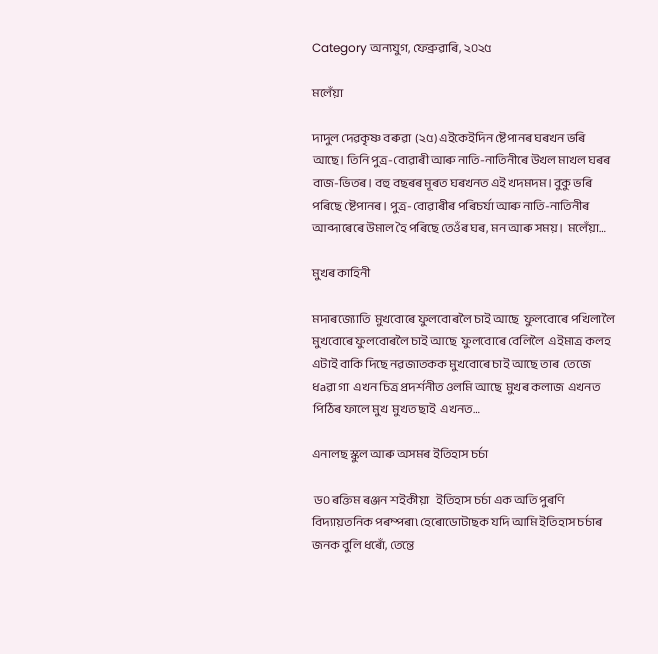Category অন্যযুগ, ফেব্ৰুৱাৰি, ২০২৫

মলেঁয়া

দাদুল দেৱকৃষ্ণ বৰুৱা  (২৫) এইকেইদিন ষ্টেপানৰ ঘৰখন ভৰি আছে। তিনি পুত্ৰ-বোৱাৰী আৰু নাতি-নাতিনীৰে উখল মাখল ঘৰৰ বাজ-ভিতৰ। বহু বছৰৰ মূৰত ঘৰখনত এই খদমদম। বুকু ভৰি পৰিছে ষ্টেপানৰ। পুত্ৰ-বোৱাৰীৰ পৰিচৰ্যা আৰু নাতি-নাতিনীৰ আব্দাৰেৰে উমাল হৈ পৰিছে তেওঁৰ ঘৰ, মন আৰু সময়।  মলেঁয়া…

মুখৰ কাহিনী

মদাৰজ্যোতি  মুখবোৰে ফুলবোৰলৈ চাই আছে  ফুলবোৰে পখিলালৈ  মুখবোৰে ফুলবোৰলৈ চাই আছে  ফুলবোৰে বেলিলৈ  এইমাত্ৰ কলহ এটাই বাকি দিছে নৱজাতকক মুখবোৰে চাই আছে তাৰ  তেজে ধaৱা গা  এখন চিত্ৰ প্ৰদৰ্শনীত ওলমি আছে  মুখৰ কলাজ  এখনত পিঠিৰ ফালে মুখ  মুখত ছাই  এখনত…

এনালছ স্কুল আৰু অসমৰ ইতিহাস চর্চা

 ড০ ৰক্তিম ৰঞ্জন শইকীয়া   ইতিহাস চর্চা এক অতি পুৰণি বিদ্যায়তনিক পৰম্পৰা৷ হেৰোডোটাছক যদি আমি ইতিহাস চর্চাৰ জনক বুলি ধৰোঁ, তেন্তে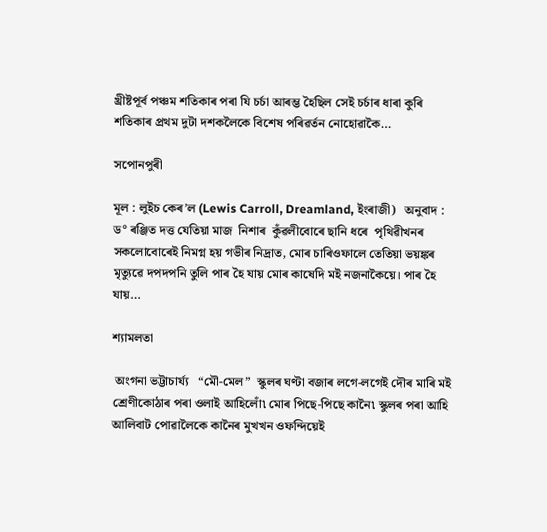খ্ৰীষ্টপূর্ব পঞ্চম শতিকাৰ পৰা যি চৰ্চা আৰম্ভ হৈছিল সেই চৰ্চাৰ ধাৰা কুৰি শতিকাৰ প্ৰথম দুটা দশকলৈকে বিশেষ পৰিৱর্তন নোহোৱাকৈ…

সপোনপুৰী

মূল : লুইচ কেৰ’ল (Lewis Carroll, Dreamland, ইংৰাজী)   অনুবাদ : ড° ৰঞ্জিত দত্ত যেতিয়া মাজ  নিশাৰ  কুঁৱলীবোৰে ছানি ধৰে  পৃথিৱীখনৰ  সকলোবোৰেই নিমগ্ন হয় গভীৰ নিদ্ৰাত, মোৰ চাৰিওফালে তেতিয়া ভয়ঙ্কৰ মৃত্যুৱে দপদপনি তুলি পাৰ হৈ যায় মোৰ কাষেদি মই নজনাকৈয়ে। পাৰ হৈ যায়…

শ্যামলতা

 অংগনা ভট্টাচাৰ্য্য   “মৌ-মেল”  স্কুলৰ ঘণ্টা বজাৰ লগে-লগেই দৌৰ মাৰি মই শ্ৰেণীকোঠাৰ পৰা ওলাই আহিলোঁ৷ মোৰ পিছে-পিছে কানৈ৷ স্কুলৰ পৰা আহি আলিবাট পোৱালৈকে কানৈৰ মুখখন ওফন্দিয়েই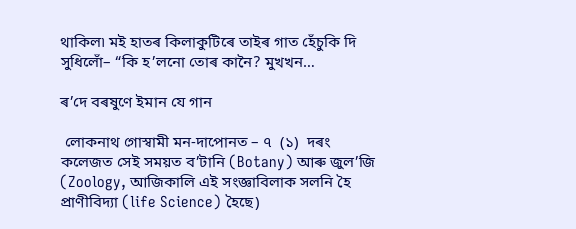থাকিল৷ মই হাতৰ কিলাকুটিৰে তাইৰ গাত হেঁচুকি দি সুধিলোঁ– “কি হ’লনো তোৰ কানৈ? মুখখন…

ৰ’দে বৰষুণে ইমান যে গান

 লোকনাথ গোস্ৱামী মন-দাপোনত – ৭  (১)  দৰং কলেজত সেই সময়ত ব’টানি (Botany) আৰু জুল’জি (Zoology, আজিকালি এই সংজ্ঞাবিলাক সলনি হৈ প্ৰাণীবিদ্যা (life Science) হৈছে)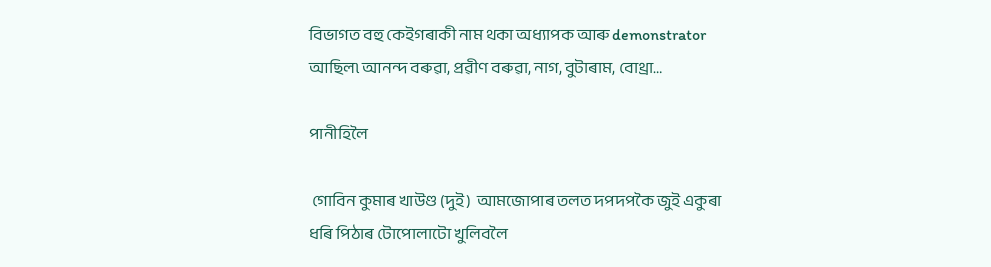বিভাগত বহু কেইগৰাকী নাম থকা অধ্যাপক আৰু demonstrator আছিল৷ আনন্দ বৰুৱা, প্ৰৱীণ বৰুৱা, নাগ, বুটাৰাম, বোথ্ৰা…

পানীহিলৈ

 গোবিন কুমাৰ খাউণ্ড (দুই)  আমজোপাৰ তলত দপদপকৈ জুই একুৰা ধৰি পিঠাৰ টোপোলাটো খুলিবলৈ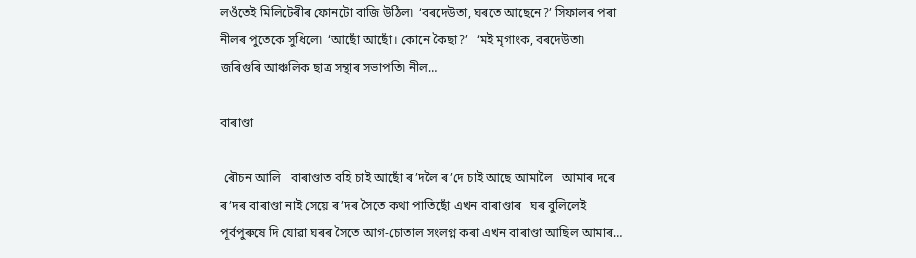লওঁতেই মিলিটেৰীৰ ফোনটো বাজি উঠিল৷  ‘বৰদেউতা, ঘৰতে আছেনে?’ সিফালৰ পৰা নীলৰ পুতেকে সুধিলে৷  ‘আছোঁ আছোঁ। কোনে কৈছা?’   ‘মই মৃগাংক, বৰদেউতা৷ জৰিগুৰি আঞ্চলিক ছাত্ৰ সন্থাৰ সভাপতি৷ নীল…

বাৰাণ্ডা

 ৰৌচন আলি   বাৰাণ্ডাত বহি চাই আছোঁ ৰ’দলৈ ৰ’দে চাই আছে আমালৈ   আমাৰ দৰে ৰ’দৰ বাৰাণ্ডা নাই সেয়ে ৰ’দৰ সৈতে কথা পাতিছোঁ এখন বাৰাণ্ডাৰ   ঘৰ বুলিলেই পূৰ্বপুৰুষে দি যোৱা ঘৰৰ সৈতে আগ-চোতাল সংলগ্ন কৰা এখন বাৰাণ্ডা আছিল আমাৰ…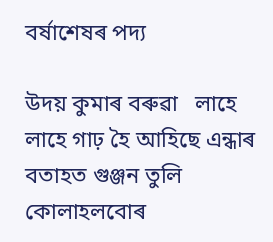বৰ্ষাশেষৰ পদ্য

উদয় কুমাৰ বৰুৱা   লাহে লাহে গাঢ় হৈ আহিছে এন্ধাৰ বতাহত গুঞ্জন তুলি কোলাহলবোৰ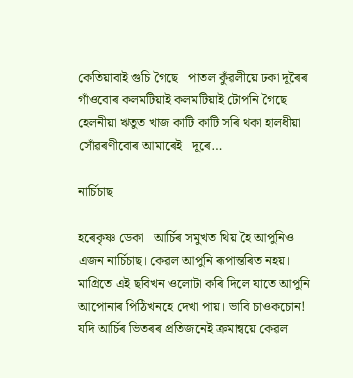কেতিয়াবাই গুচি গৈছে   পাতল কুঁৱলীয়ে ঢকা দূৰৈৰ গাঁওবোৰ কলমটিয়াই কলমটিয়াই টোপনি গৈছে   হেলনীয়া ঋতুত খাজ কাটি কাটি সৰি থকা হালধীয়া সোঁৱৰণীবোৰ আমাৰেই   দূৰে…

নাৰ্চিচাছ

হৰেকৃষ্ণ ডেকা   আৰ্চিৰ সমুখত থিয় হৈ আপুনিও এজন নাৰ্চিচাছ। কেৱল আপুনি ৰূপান্তৰিত নহয়। মাগ্ৰিতে এই ছবিখন ওলোটা কৰি দিলে যাতে আপুনি আপোনাৰ পিঠিখনহে দেখা পায়। ভাবি চাওকচোন! যদি আৰ্চিৰ ভিতৰৰ প্ৰতিজনেই ক্ৰমান্বয়ে কেৱল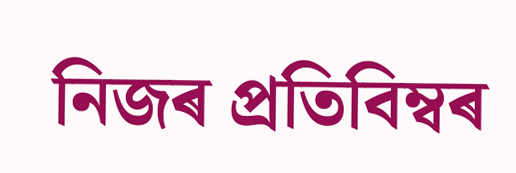নিজৰ প্ৰতিবিম্বৰ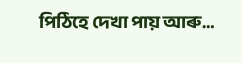পিঠিহে দেখা পায় আৰু…